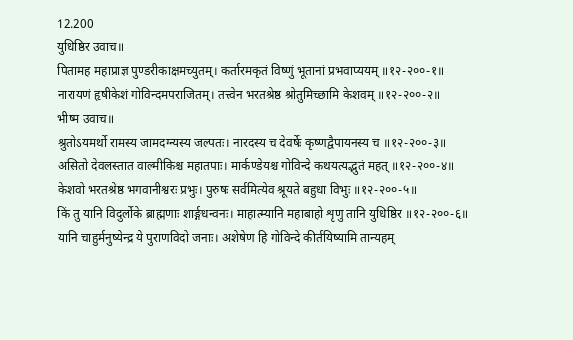12.200
युधिष्ठिर उवाच॥
पितामह महाप्राज्ञ पुण्डरीकाक्षमच्युतम्। कर्तारमकृतं विष्णुं भूतानां प्रभवाप्ययम् ॥१२-२००-१॥
नारायणं हृषीकेशं गोविन्दमपराजितम्। तत्त्वेन भरतश्रेष्ठ श्रोतुमिच्छामि केशवम् ॥१२-२००-२॥
भीष्म उवाच॥
श्रुतोऽयमर्थो रामस्य जामदग्न्यस्य जल्पतः। नारदस्य च देवर्षेः कृष्णद्वैपायनस्य च ॥१२-२००-३॥
असितो देवलस्तात वाल्मीकिश्च महातपाः। मार्कण्डेयश्च गोविन्दे कथयत्यद्भुतं महत् ॥१२-२००-४॥
केशवो भरतश्रेष्ठ भगवानीश्वरः प्रभुः। पुरुषः सर्वमित्येव श्रूयते बहुधा विभुः ॥१२-२००-५॥
किं तु यानि विदुर्लोके ब्राह्मणाः शार्ङ्गधन्वनः। माहात्म्यानि महाबाहो शृणु तानि युधिष्ठिर ॥१२-२००-६॥
यानि चाहुर्मनुष्येन्द्र ये पुराणविदो जनाः। अशेषेण हि गोविन्दे कीर्तयिष्यामि तान्यहम्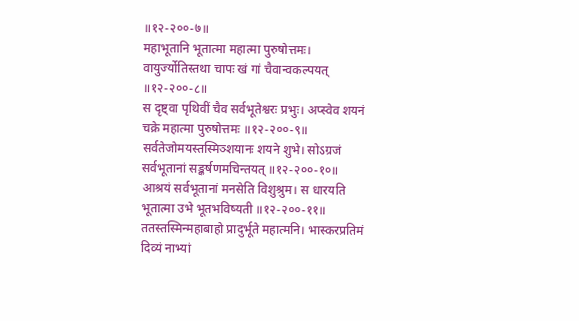॥१२-२००-७॥
महाभूतानि भूतात्मा महात्मा पुरुषोत्तमः। वायुर्ज्योतिस्तथा चापः खं गां चैवान्वकल्पयत् ॥१२-२००-८॥
स दृष्ट्वा पृथिवीं चैव सर्वभूतेश्वरः प्रभुः। अप्स्वेव शयनं चक्रे महात्मा पुरुषोत्तमः ॥१२-२००-९॥
सर्वतेजोमयस्तस्मिञ्शयानः शयने शुभे। सोऽग्रजं सर्वभूतानां सङ्कर्षणमचिन्तयत् ॥१२-२००-१०॥
आश्रयं सर्वभूतानां मनसेति विशुश्रुम। स धारयति भूतात्मा उभे भूतभविष्यती ॥१२-२००-११॥
ततस्तस्मिन्महाबाहो प्रादुर्भूते महात्मनि। भास्करप्रतिमं दिव्यं नाभ्यां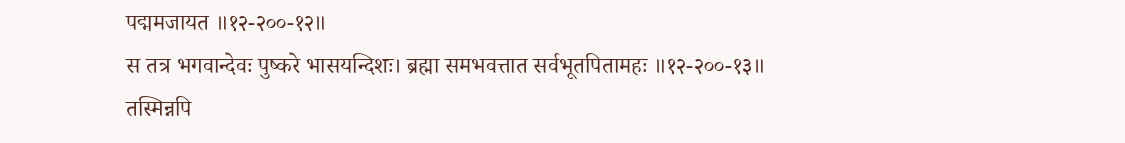पद्ममजायत ॥१२-२००-१२॥
स तत्र भगवान्देवः पुष्करे भासयन्दिशः। ब्रह्मा समभवत्तात सर्वभूतपितामहः ॥१२-२००-१३॥
तस्मिन्नपि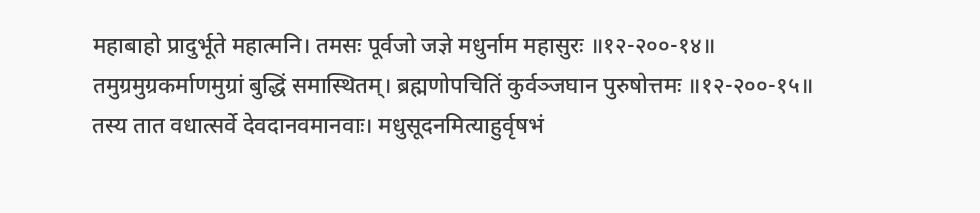महाबाहो प्रादुर्भूते महात्मनि। तमसः पूर्वजो जज्ञे मधुर्नाम महासुरः ॥१२-२००-१४॥
तमुग्रमुग्रकर्माणमुग्रां बुद्धिं समास्थितम्। ब्रह्मणोपचितिं कुर्वञ्जघान पुरुषोत्तमः ॥१२-२००-१५॥
तस्य तात वधात्सर्वे देवदानवमानवाः। मधुसूदनमित्याहुर्वृषभं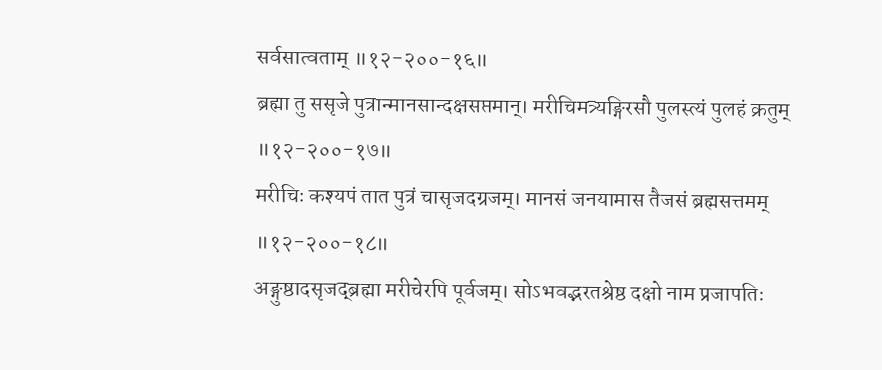सर्वसात्वताम् ॥१२-२००-१६॥
ब्रह्मा तु ससृजे पुत्रान्मानसान्दक्षसप्तमान्। मरीचिमत्र्यङ्गिरसौ पुलस्त्यं पुलहं क्रतुम् ॥१२-२००-१७॥
मरीचिः कश्यपं तात पुत्रं चासृजदग्रजम्। मानसं जनयामास तैजसं ब्रह्मसत्तमम् ॥१२-२००-१८॥
अङ्गुष्ठादसृजद्ब्रह्मा मरीचेरपि पूर्वजम्। सोऽभवद्भरतश्रेष्ठ दक्षो नाम प्रजापतिः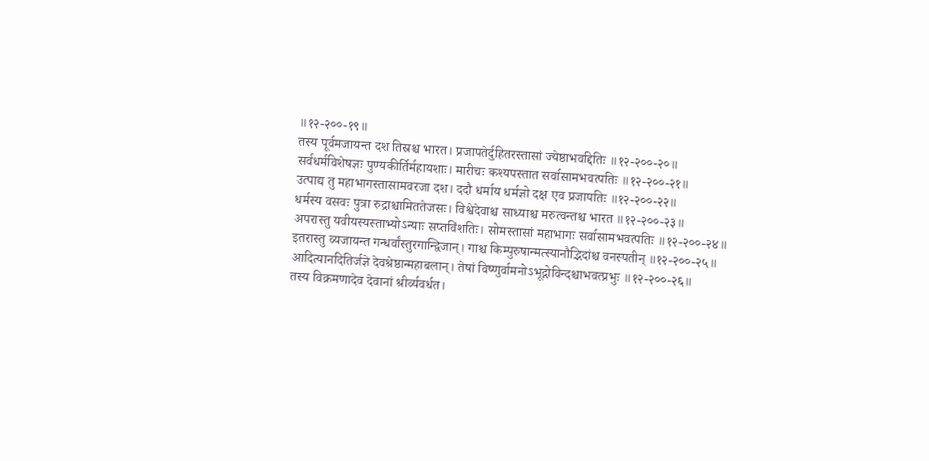॥१२-२००-१९॥
तस्य पूर्वमजायन्त दश तिस्रश्च भारत। प्रजापतेर्दुहितरस्तासां ज्येष्ठाभवद्दितिः ॥१२-२००-२०॥
सर्वधर्मविशेषज्ञः पुण्यकीर्तिर्महायशाः। मारीचः कश्यपस्तात सर्वासामभवत्पतिः ॥१२-२००-२१॥
उत्पाद्य तु महाभागस्तासामवरजा दश। ददौ धर्माय धर्मज्ञो दक्ष एव प्रजापतिः ॥१२-२००-२२॥
धर्मस्य वसवः पुत्रा रुद्राश्चामिततेजसः। विश्वेदेवाश्च साध्याश्च मरुत्वन्तश्च भारत ॥१२-२००-२३॥
अपरास्तु यवीयस्यस्ताभ्योऽन्याः सप्तविंशतिः। सोमस्तासां महाभागः सर्वासामभवत्पतिः ॥१२-२००-२४॥
इतरास्तु व्यजायन्त गन्धर्वांस्तुरगान्द्विजान्। गाश्च किम्पुरुषान्मत्स्यानौद्भिदांश्च वनस्पतीन् ॥१२-२००-२५॥
आदित्यानदितिर्जज्ञे देवश्रेष्ठान्महाबलान्। तेषां विष्णुर्वामनोऽभूद्गोविन्दश्चाभवत्प्रभुः ॥१२-२००-२६॥
तस्य विक्रमणादेव देवानां श्रीर्व्यवर्धत।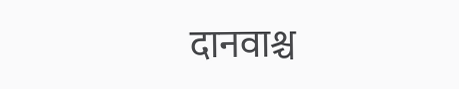दानवाश्च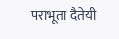पराभूता दैतेयी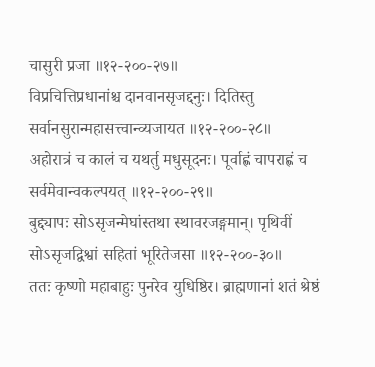चासुरी प्रजा ॥१२-२००-२७॥
विप्रचित्तिप्रधानांश्च दानवानसृजद्दनुः। दितिस्तु सर्वानसुरान्महासत्त्वान्व्यजायत ॥१२-२००-२८॥
अहोरात्रं च कालं च यथर्तु मधुसूदनः। पूर्वाह्णं चापराह्णं च सर्वमेवान्वकल्पयत् ॥१२-२००-२९॥
बुद्द्यापः सोऽसृजन्मेघांस्तथा स्थावरजङ्गमान्। पृथिवीं सोऽसृजद्विश्वां सहितां भूरितेजसा ॥१२-२००-३०॥
ततः कृष्णो महाबाहुः पुनरेव युधिष्ठिर। ब्राह्मणानां शतं श्रेष्ठं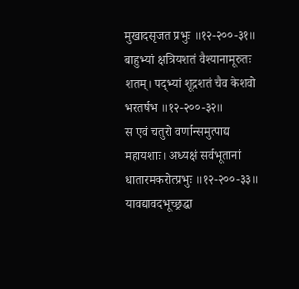मुखादसृजत प्रभुः ॥१२-२००-३१॥
बाहुभ्यां क्षत्रियशतं वैश्यानामूरुतः शतम्। पद्भ्यां शूद्रशतं चैव केशवो भरतर्षभ ॥१२-२००-३२॥
स एवं चतुरो वर्णान्समुत्पाद्य महायशाः। अध्यक्षं सर्वभूतानां धातारमकरोत्प्रभुः ॥१२-२००-३३॥
यावद्यावदभूच्छ्रद्धा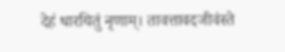देहं धारयितुं नृणाम्। तावत्तावदजीवंस्ते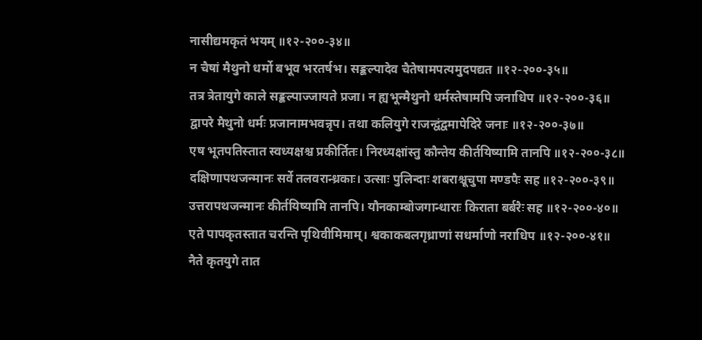नासीद्यमकृतं भयम् ॥१२-२००-३४॥
न चैषां मैथुनो धर्मो बभूव भरतर्षभ। सङ्कल्पादेव चैतेषामपत्यमुदपद्यत ॥१२-२००-३५॥
तत्र त्रेतायुगे काले सङ्कल्पाज्जायते प्रजा। न ह्यभून्मैथुनो धर्मस्तेषामपि जनाधिप ॥१२-२००-३६॥
द्वापरे मैथुनो धर्मः प्रजानामभवन्नृप। तथा कलियुगे राजन्द्वंद्वमापेदिरे जनाः ॥१२-२००-३७॥
एष भूतपतिस्तात स्वध्यक्षश्च प्रकीर्तितः। निरध्यक्षांस्तु कौन्तेय कीर्तयिष्यामि तानपि ॥१२-२००-३८॥
दक्षिणापथजन्मानः सर्वे तलवरान्ध्रकाः। उत्साः पुलिन्दाः शबराश्चूचुपा मण्डपैः सह ॥१२-२००-३९॥
उत्तरापथजन्मानः कीर्तयिष्यामि तानपि। यौनकाम्बोजगान्धाराः किराता बर्बरैः सह ॥१२-२००-४०॥
एते पापकृतस्तात चरन्ति पृथिवीमिमाम्। श्वकाकबलगृध्राणां सधर्माणो नराधिप ॥१२-२००-४१॥
नैते कृतयुगे तात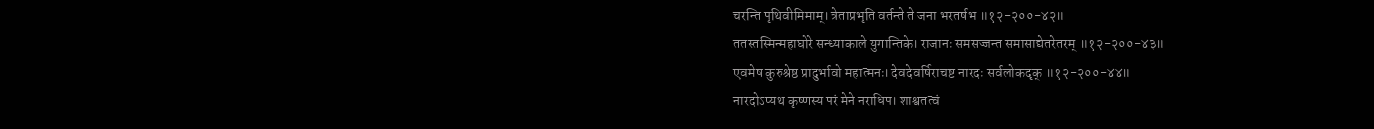चरन्ति पृथिवीमिमाम्। त्रेताप्रभृति वर्तन्ते ते जना भरतर्षभ ॥१२-२००-४२॥
ततस्तस्मिन्महाघोरे सन्ध्याकाले युगान्तिके। राजानः समसज्जन्त समासाद्येतरेतरम् ॥१२-२००-४३॥
एवमेष कुरुश्रेष्ठ प्रादुर्भावो महात्मनः। देवदेवर्षिराचष्ट नारदः सर्वलोकदृक् ॥१२-२००-४४॥
नारदोऽप्यथ कृष्णस्य परं मेने नराधिप। शाश्वतत्वं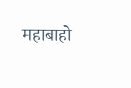महाबाहो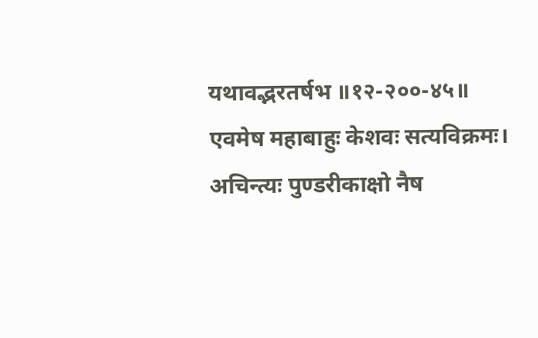यथावद्भरतर्षभ ॥१२-२००-४५॥
एवमेष महाबाहुः केशवः सत्यविक्रमः। अचिन्त्यः पुण्डरीकाक्षो नैष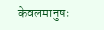केवलमानुषः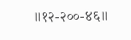॥१२-२००-४६॥